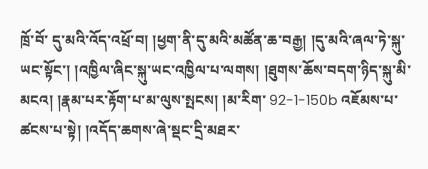ཁྲོ་བོ་ དུ་མའི་འོད་འཕྲོ་བ། །ཕྱག་ནི་དུ་མའི་མཚོན་ཆ་བརྒྱ། །དུ་མའི་ཞལ་ཏེ་སྐུ་ཡང་སྟོང་། །འཁྱིལ་ཞིང་སྐུ་ཡང་འཁྱིལ་པ་ལགས། །ཐུགས་ཆོས་བདག་ཉིད་སྐུ་མི་མངའ། །རྣམ་པར་རྟོག་པ་མ་ལུས་སྤངས། །མ་རིག་ 92-1-150b འཇོམས་པ་ཚངས་པ་སྟེ། །འདོད་ཆགས་ཞེ་སྡང་དྲི་མཐར་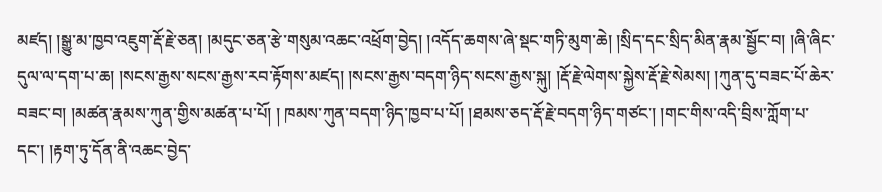མཛད། །སྒྱུ་མ་ཁྱབ་འཇུག་རྡོ་རྗེ་ཅན། །མདུང་ཅན་རྩེ་གསུམ་འཆང་འཕྲོག་བྱེད། །འདོད་ཆགས་ཞེ་སྡང་གཏི་མུག་ཆེ། །སྲིད་དང་སྲིད་མིན་རྣམ་སྦྱོང་བ། །ཞི་ཞིང་ དུལ་ལ་དག་པ་ཆ། །སངས་རྒྱས་སངས་རྒྱས་རབ་རྟོགས་མཛད། །སངས་རྒྱས་བདག་ཉིད་སངས་རྒྱས་སྐུ། །རྡོ་རྗེ་ལེགས་སྐྱེས་རྡོ་རྗེ་སེམས། །ཀུན་དུ་བཟང་པོ་ཆེར་བཟང་བ། །མཚན་རྣམས་ཀུན་གྱིས་མཚན་པ་པོ། ། ཁམས་ཀུན་བདག་ཉིད་ཁྱབ་པ་པོ། །ཐམས་ཅད་རྡོ་རྗེ་བདག་ཉིད་གཙང་། །གང་གིས་འདི་བྲིས་ཀློག་པ་དང་། །རྟག་ཏུ་དོན་ནི་འཆང་བྱེད་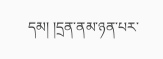དམ། །དྲན་ནམ་ཉན་པར་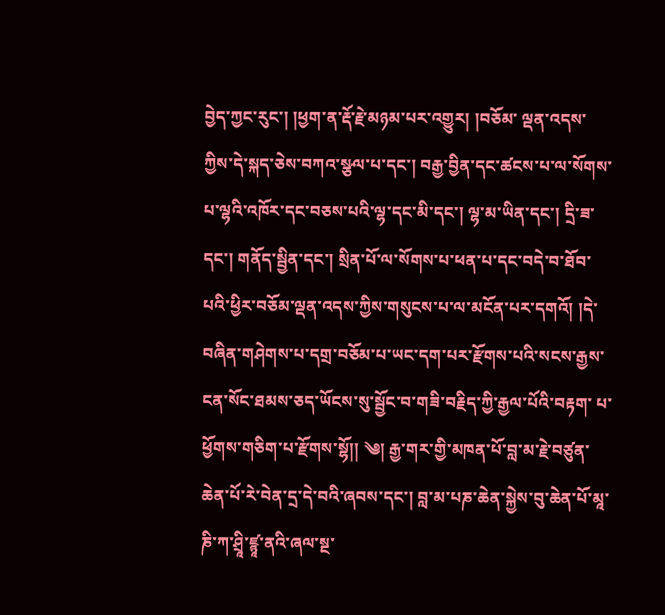བྱེད་ཀྱང་རུང་། །ཕྱག་ན་རྡོ་རྗེ་མཉམ་པར་འགྱུར། །བཅོམ་ ལྡན་འདས་ཀྱིས་དེ་སྐད་ཅེས་བཀའ་སྩལ་པ་དང་། བརྒྱ་བྱིན་དང་ཚངས་པ་ལ་སོགས་པ་ལྷའི་འཁོར་དང་བཅས་པའི་ལྷ་དང་མི་དང་། ལྷ་མ་ཡིན་དང་། དྲི་ཟ་དང་། གནོད་སྦྱིན་དང་། སྲིན་པོ་ལ་སོགས་པ་ཕན་པ་དང་བདེ་བ་ཐོབ་ པའི་ཕྱིར་བཅོམ་ལྡན་འདས་ཀྱིས་གསུངས་པ་ལ་མངོན་པར་དགའོ། །དེ་བཞིན་གཤེགས་པ་དགྲ་བཅོམ་པ་ཡང་དག་པར་རྫོགས་པའི་སངས་རྒྱས་ངན་སོང་ཐམས་ཅད་ཡོངས་སུ་སྦྱོང་བ་གཟི་བརྗིད་ཀྱི་རྒྱལ་པོའི་བརྟག་ པ་ཕྱོགས་གཅིག་པ་རྫོགས་སྷོ།། ༄། རྒྱ་གར་གྱི་མཁན་པོ་བླ་མ་རྗེ་བཙུན་ཆེན་པོ་རེ་བེན་དྲ་དེ་བའི་ཞབས་དང་། བླ་མ་པཎ་ཆེན་སྐྱེས་བུ་ཆེན་པོ་མཱ་ཎི་ཀ་ཤྲཱི་ཛྙཱ་ནའི་ཞལ་སྔ་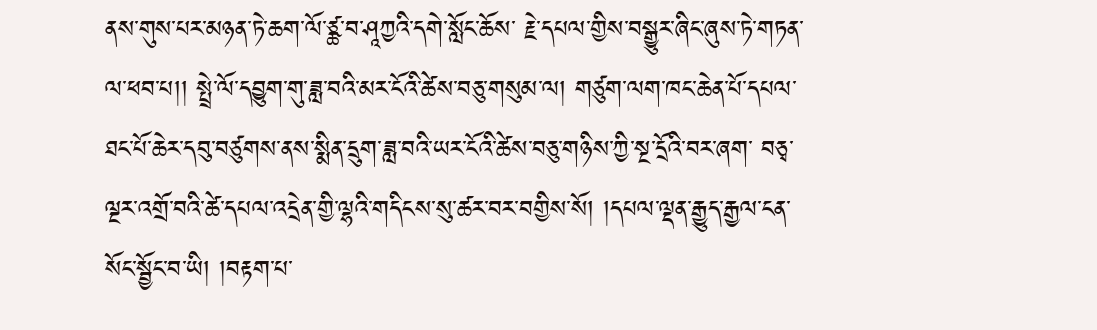ནས་གུས་པར་མཉན་ཏེ་ཆག་ལོ་ཙྪ་བ་ཤཱཀྱའི་དགེ་སློང་ཆོས་ རྗེ་དཔལ་གྱིས་བསྒྱུར་ཞིང་ཞུས་ཏེ་གཏན་ལ་ཕབ་པ།། སྤྲེ་ལོ་དབྱུག་གུ་ཟླ་བའི་མར་ངོའི་ཚེས་བཅུ་གསུམ་ལ། གཙུག་ལག་ཁང་ཆེན་པོ་དཔལ་ཐང་པོ་ཆེར་དབུ་བཙུགས་ནས་སྨིན་དྲུག་ཟླ་བའི་ཡར་ངོའི་ཚེས་བཅུ་གཉིས་ཀྱི་སྔ་དྲོའི་བར་ཞག་ བཅྭ་ལྔར་འགྲོ་བའི་ཚེ་དཔལ་འདྲེན་གྱི་ལྷའི་གདིངས་སུ་ཚར་བར་བགྱིས་སོ། །དཔལ་ལྡན་རྒྱུད་རྒྱལ་ངན་སོང་སྦྱོང་བ་ཡི། །བརྟག་པ་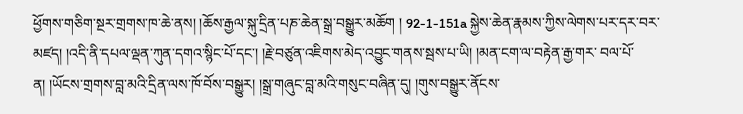ཕྱོགས་གཅིག་སྔར་གྲགས་ཁ་ཆེ་ནས། །ཆོས་རྒྱལ་སྐུ་དྲིན་པཎ་ཆེན་སྒྲ་བསྒྱུར་མཆོག ། 92-1-151a སྐྱེས་ཆེན་རྣམས་ཀྱིས་ལེགས་པར་དར་བར་མཛད། །འདི་ནི་དཔལ་ལྡན་ཀུན་དགའ་སྙིང་པོ་དང་། །རྗེ་བཙུན་འཇིགས་མེད་འབྱུང་གནས་སྦས་པ་ཡི། །མན་ངག་ལ་བརྟེན་རྒྱ་གར་ བལ་པོ་ན། །ཡོངས་གྲགས་བླ་མའི་དྲིན་ལས་ཁོ་བོས་བསྒྱུར། །སྒྲ་གཞུང་བླ་མའི་གསུང་བཞིན་དུ། །གུས་བསྒྱུར་ནོངས་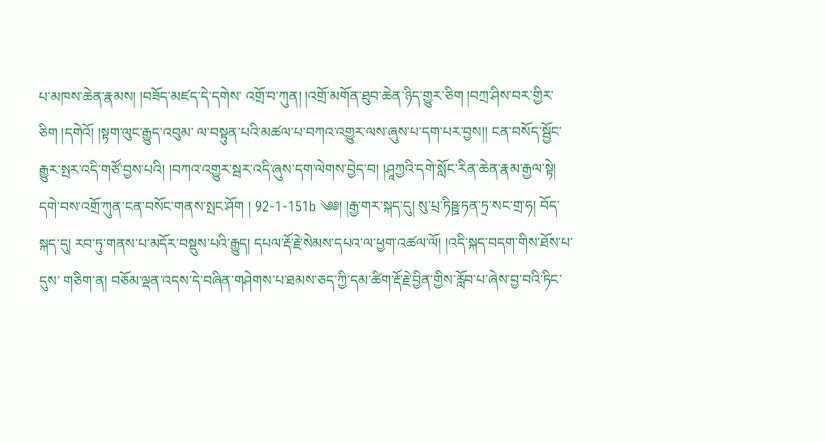པ་མཁས་ཆེན་རྣམས། །བཟོད་མཛད་དེ་དགེས་ འགྲོ་བ་ཀུན། །འགྲོ་མགོན་ཐུབ་ཆེན་ཉིད་གྱུར་ཅིག །བཀྲ་ཤིས་བར་གྱིར་ཅིག །དགེའོ། །སྟག་ལུང་རྒྱུད་འབུམ་ ལ་བསྟུན་པའི་མཚལ་པ་བཀའ་འགྱུར་ལས་ཞུས་པ་དག་པར་བྱས།། ངན་བསོད་སྦྱོང་རྒྱུར་སྤར་འདི་གཙོ་བྱས་པའི། །བཀའ་འགྱུར་སྦར་འདི་ཞུས་དག་ལེགས་བྱེད་བ། །ཤཱཀྱའི་དགེ་སློང་རིན་ཆེན་རྣམ་རྒྱལ་སྟེ། དགེ་བས་འགྲོ་ཀུན་ངན་བསོང་གནས་སྤང་ཤོག ། 92-1-151b ༄༅། །རྒྱ་གར་སྐད་དུ། སུ་པྲ་ཏིཥྛ་ཏན་ཏྲ་སང་གྲ་ཧ། བོད་སྐད་དུ། རབ་ཏུ་གནས་པ་མདོར་བསྡུས་པའི་རྒྱུད། དཔལ་རྡོ་རྗེ་སེམས་དཔའ་ལ་ཕྱག་འཚལ་ལོ། །འདི་སྐད་བདག་གིས་ཐོས་པ་དུས་ གཅིག་ན། བཅོམ་ལྡན་འདས་དེ་བཞིན་གཤེགས་པ་ཐམས་ཅད་ཀྱི་དམ་ཚིག་རྡོ་རྗེ་བྱིན་གྱིས་རློབ་པ་ཞེས་བྱ་བའི་ཏིང་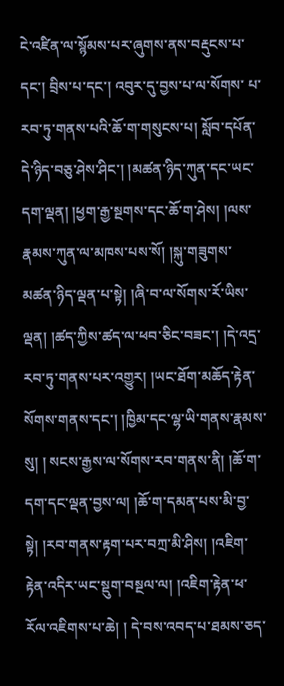ངེ་འཛིན་ལ་སྙོམས་པར་ཞུགས་ནས་བརྡུངས་པ་དང་། བྲིས་པ་དང་། འབུར་དུ་བྱས་པ་ལ་སོགས་ པ་རབ་ཏུ་གནས་པའི་ཆོ་ག་གསུངས་པ། སློབ་དཔོན་དེ་ཉིད་བཅུ་ཤེས་ཤིང་། །མཚན་ཉིད་ཀུན་དང་ཡང་དག་ལྡན། །ཕྱག་རྒྱ་སྔགས་དང་ཆོ་ག་ཤེས། །ལས་རྣམས་ཀུན་ལ་མཁས་པས་སོ། །སྐུ་གཟུགས་ མཚན་ཉིད་ལྡན་པ་སྟེ། །ཞི་བ་ལ་སོགས་རོ་ཡིས་ལྡན། །ཚད་ཀྱིས་ཚད་ལ་ཕབ་ཅིང་བཟང་། །དེ་འདྲ་རབ་ཏུ་གནས་པར་འགྱུར། །ཡང་ཐོག་མཆོད་རྟེན་སོགས་གནས་དང་། །ཁྱིམ་དང་ལྷ་ཡི་གནས་རྣམས་སུ། ། སངས་རྒྱས་ལ་སོགས་རབ་གནས་ནི། །ཆོ་ག་དག་དང་ལྡན་བྱས་ལ། །ཆོ་ག་དམན་པས་མི་བྱ་སྟེ། །རབ་གནས་རྟག་པར་བཀྲ་མི་ཤིས། །འཇིག་རྟེན་འདིར་ཡང་སྡུག་བསྔལ་ལ། །འཇིག་རྟེན་ཕ་རོལ་འཇིགས་པ་ཆེ། ། དེ་བས་འབད་པ་ཐམས་ཅད་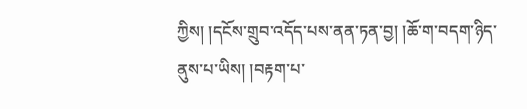ཀྱིས། །དངོས་གྲུབ་འདོད་པས་ནན་ཏན་བྱ། །ཆོ་ག་བདག་ཉིད་ནུས་པ་ཡིས། །བརྟག་པ་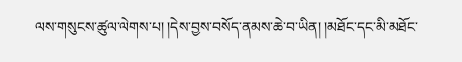ལས་གསུངས་ཚུལ་ལེགས་པ། །དེས་བྱས་བསོད་ནམས་ཆེ་བ་ཡིན། །མཐོང་དང་མི་མཐོང་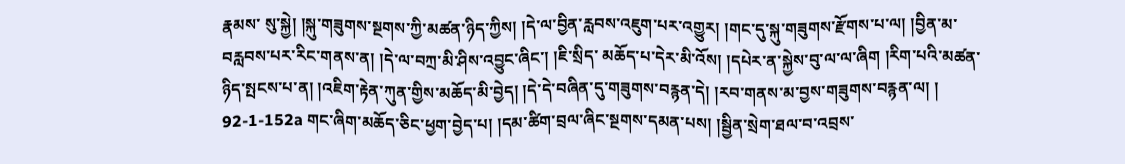རྣམས་ སུ་སྐྱེ། །སྐུ་གཟུགས་སྔགས་ཀྱི་མཚན་ཉིད་ཀྱིས། །དེ་ལ་བྱིན་རླབས་འཇུག་པར་འགྱུར། །གང་དུ་སྐུ་གཟུགས་རྫོགས་པ་ལ། །བྱིན་མ་བརླབས་པར་རིང་གནས་ན། །དེ་ལ་བཀྲ་མི་ཤིས་འབྱུང་ཞིང་། །ཇི་སྲིད་ མཆོད་པ་དེར་མི་འོས། །དཔེར་ན་སྐྱེས་བུ་ལ་ལ་ཞིག །རིག་པའི་མཚན་ཉིད་སྤངས་པ་ན། །འཇིག་རྟེན་ཀུན་གྱིས་མཆོད་མི་བྱེད། །དེ་དེ་བཞིན་དུ་གཟུགས་བརྙན་དེ། །རབ་གནས་མ་བྱས་གཟུགས་བརྙན་ལ། ། 92-1-152a གང་ཞིག་མཆོད་ཅིང་ཕྱག་བྱེད་པ། །དམ་ཚིག་བྲལ་ཞིང་སྔགས་དམན་པས། །སྦྱིན་སྲེག་ཐལ་བ་འབྲས་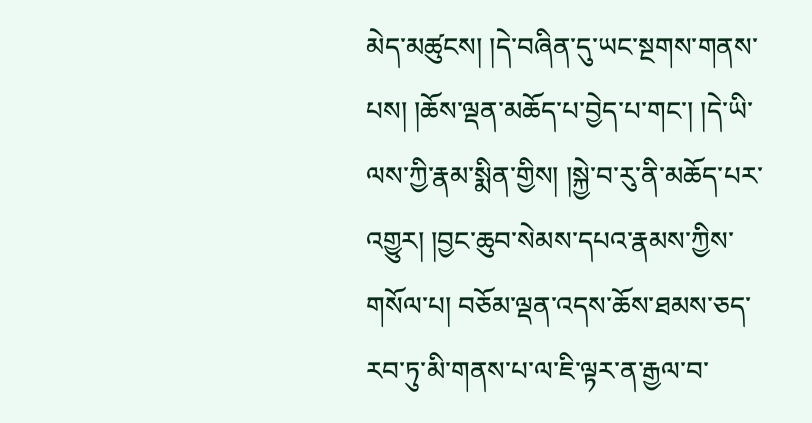མེད་མཚུངས། །དེ་བཞིན་དུ་ཡང་སྔགས་གནས་པས། །ཆོས་ལྡན་མཆོད་པ་བྱེད་པ་གང་། །དེ་ཡི་ ལས་ཀྱི་རྣམ་སྨིན་གྱིས། །སྐྱེ་བ་རུ་ནི་མཆོད་པར་འགྱུར། །བྱང་ཆུབ་སེམས་དཔའ་རྣམས་ཀྱིས་གསོལ་པ། བཅོམ་ལྡན་འདས་ཆོས་ཐམས་ཅད་རབ་ཏུ་མི་གནས་པ་ལ་ཇི་ལྟར་ན་རྒྱལ་བ་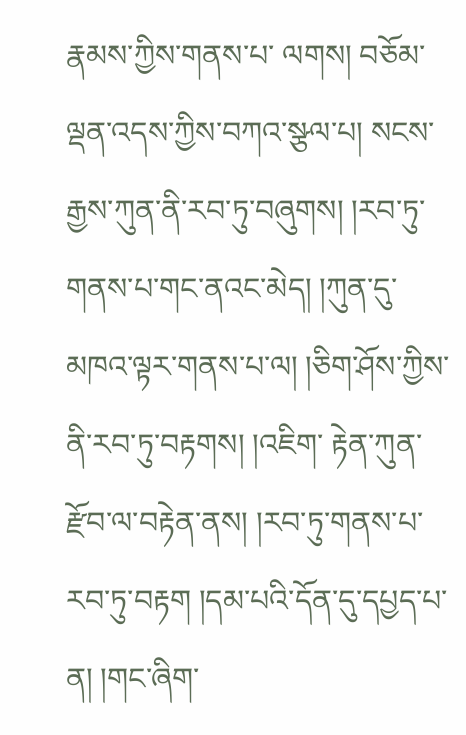རྣམས་ཀྱིས་གནས་པ་ ལགས། བཅོམ་ལྡན་འདས་ཀྱིས་བཀའ་སྩལ་པ། སངས་རྒྱས་ཀུན་ནི་རབ་ཏུ་བཞུགས། །རབ་ཏུ་གནས་པ་གང་ནའང་མེད། །ཀུན་དུ་མཁའ་ལྟར་གནས་པ་ལ། །ཅིག་ཤོས་ཀྱིས་ནི་རབ་ཏུ་བརྟགས། །འཇིག་ རྟེན་ཀུན་རྫོབ་ལ་བརྟེན་ནས། །རབ་ཏུ་གནས་པ་རབ་ཏུ་བརྟག །དམ་པའི་དོན་དུ་དཔྱད་པ་ན། །གང་ཞིག་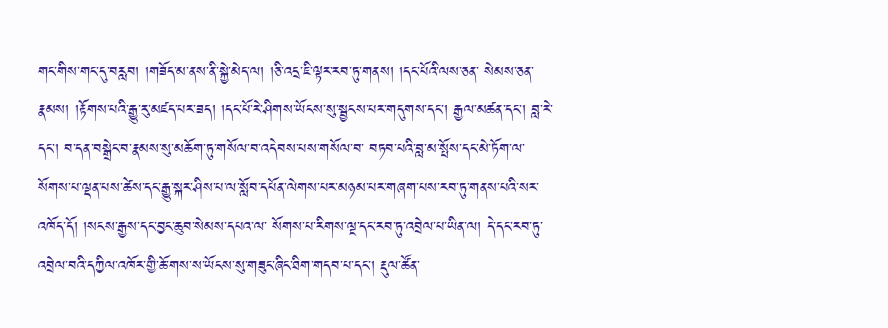གང་གིས་གང་དུ་བརླབ། །གཟོད་མ་ནས་ནི་སྐྱེ་མེད་ལ། །ཅི་འདྲ་ཇི་ལྟར་རབ་ཏུ་གནས། །དང་པོའི་ལས་ཅན་ སེམས་ཅན་རྣམས། །རྟོགས་པའི་རྒྱུ་རུ་མཛད་པར་ཟད། །དང་པོ་རེ་ཤིགས་ཡོངས་སུ་སྦྱངས་པར་གདུགས་དང་། རྒྱལ་མཚན་དང་། བླ་རེ་དང་། བ་དན་བསྒྲེང་བ་རྣམས་སུ་མཆོག་ཏུ་གསོལ་བ་འདེབས་པས་གསོལ་བ་ བཏབ་པའི་བླ་མ་སྤོས་དང་མེ་ཏོག་ལ་སོགས་པ་ལྡན་པས་ཚེས་དང་རྒྱུ་སྐར་ཤིས་པ་ལ་སློབ་དཔོན་ལེགས་པར་མཉམ་པར་གཞག་པས་རབ་ཏུ་གནས་པའི་སར་འཁོད་དོ། །སངས་རྒྱས་དང་བྱང་ཆུབ་སེམས་དཔའ་ལ་ སོགས་པ་རིགས་ལྔ་དང་རབ་ཏུ་འབྲེལ་པ་ཡིན་ལ། དེ་དང་རབ་ཏུ་འབྲེལ་བའི་དཀྱིལ་འཁོར་གྱི་ཆོ་གས་ས་ཡོངས་སུ་གཟུང་ཞིང་ཐིག་གདབ་པ་དང་། རྡུལ་ཚོན་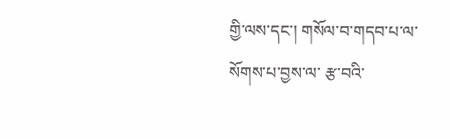གྱི་ལས་དང་། གསོལ་བ་གདབ་པ་ལ་སོགས་པ་བྱས་ལ་ རྩ་བའི་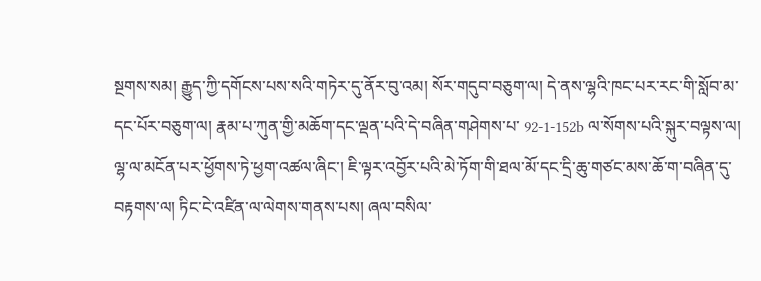སྔགས་སམ། རྒྱུད་ཀྱི་དགོངས་པས་སའི་གཏེར་དུ་ནོར་བུ་འམ། སོར་གདུབ་བཅུག་ལ། དེ་ནས་ལྷའི་ཁང་པར་རང་གི་སློབ་མ་དང་པོར་བཅུག་ལ། རྣམ་པ་ཀུན་གྱི་མཆོག་དང་ལྡན་པའི་དེ་བཞིན་གཤེགས་པ་ 92-1-152b ལ་སོགས་པའི་སྐུར་བལྟས་ལ། ལྷ་ལ་མངོན་པར་ཕྱོགས་ཏེ་ཕྱག་འཚལ་ཞིང་། ཇི་ལྟར་འབྱོར་པའི་མེ་ཏོག་གི་ཐལ་མོ་དང་དྲི་ཆུ་གཙང་མས་ཆོ་ག་བཞིན་དུ་བརྟགས་ལ། ཏིང་ངེ་འཛིན་ལ་ལེགས་གནས་པས། ཞལ་བསིལ་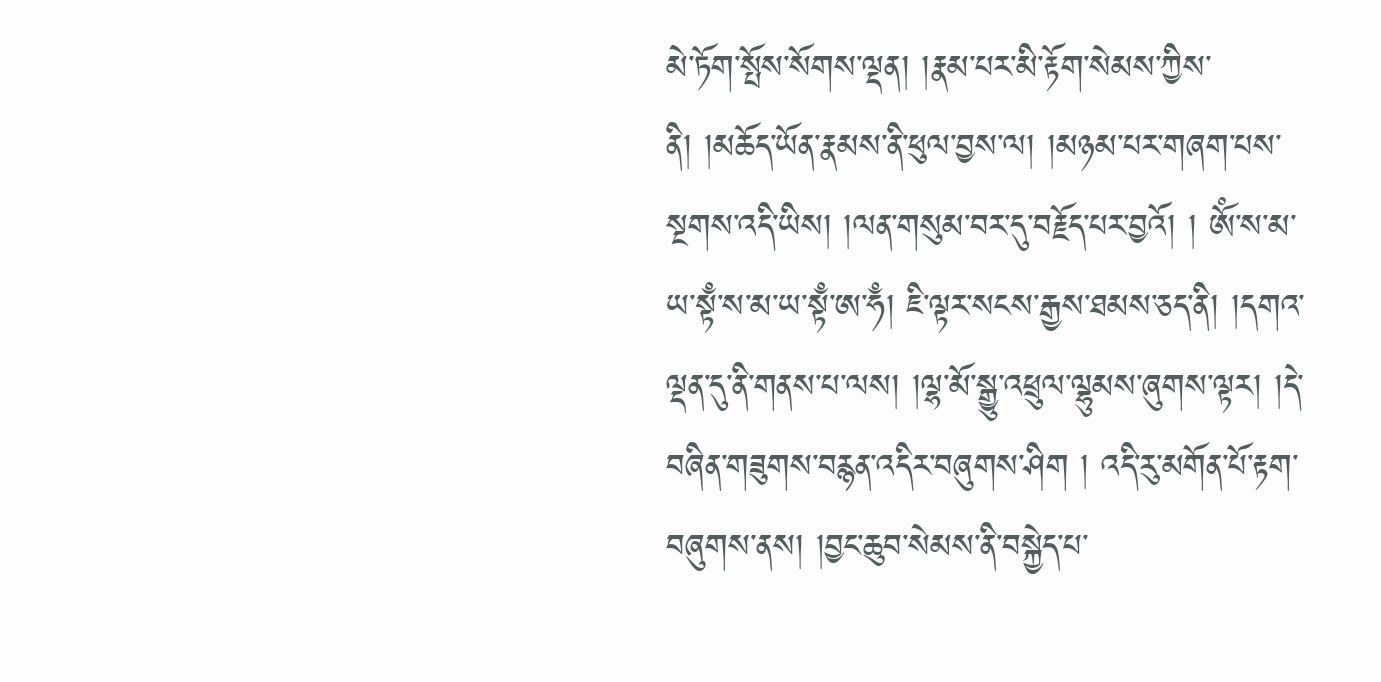མེ་ཏོག་སྤོས་སོགས་ལྡན། །རྣམ་པར་མི་རྟོག་སེམས་ཀྱིས་ནི། །མཆོད་ཡོན་རྣམས་ནི་ཕུལ་བྱས་ལ། །མཉམ་པར་གཞག་པས་སྔགས་འདི་ཡིས། །ལན་གསུམ་བར་དུ་བརྗོད་པར་བྱའོ། ། ཨོཾ་ས་མ་ཡ་སྟྃ་ས་མ་ཡ་སྟྃ་ཨ་ཧྃ། ཇི་ལྟར་སངས་རྒྱས་ཐམས་ཅད་ནི། །དགའ་ལྡན་དུ་ནི་གནས་པ་ལས། །ལྷ་མོ་སྒྱུ་འཕྲུལ་ལྷུམས་ཞུགས་ལྟར། །དེ་བཞིན་གཟུགས་བརྙན་འདིར་བཞུགས་ཤིག ། འདི་རུ་མགོན་པོ་རྟག་བཞུགས་ནས། །བྱང་ཆུབ་སེམས་ནི་བསྐྱེད་པ་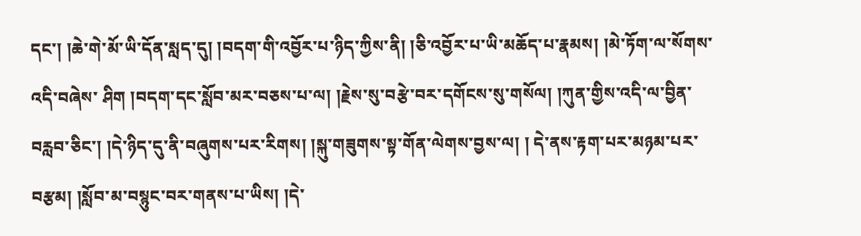དང་། །ཆེ་གེ་མོ་ཡི་དོན་སླད་དུ། །བདག་གི་འབྱོར་པ་ཉིད་ཀྱིས་ནི། །ཅི་འབྱོར་པ་ཡི་མཆོད་པ་རྣམས། །མེ་ཏོག་ལ་སོགས་འདི་བཞེས་ ཤིག །བདག་དང་སློབ་མར་བཅས་པ་ལ། །རྗེས་སུ་བརྩེ་བར་དགོངས་སུ་གསོལ། །ཀུན་གྱིས་འདི་ལ་བྱིན་བརླབ་ཅིང་། །དེ་ཉིད་དུ་ནི་བཞུགས་པར་རིགས། །སྐུ་གཟུགས་སྟ་གོན་ལེགས་བྱས་ལ། ། དེ་ནས་རྟག་པར་མཉམ་པར་བརྩམ། །སློབ་མ་བསྙུང་བར་གནས་པ་ཡིས། །དེ་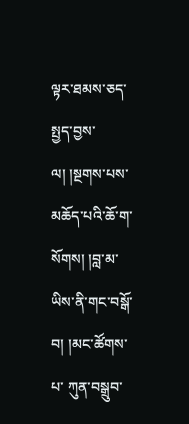ལྟར་ཐམས་ཅད་སྤྱད་བྱས་ལ། །སྔགས་པས་མཆོད་པའི་ཆོ་ག་སོགས། །བླ་མ་ཡིས་ནི་གང་བསྒོ་བ། །མང་ཚོགས་པ་ ཀུན་བསྒྲུབ་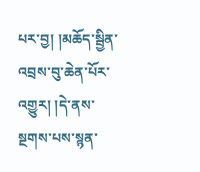པར་བྱ། །མཆོད་སྦྱིན་འབྲས་བུ་ཆེན་པོར་འགྱུར། །དེ་ནས་སྔགས་པས་སྙན་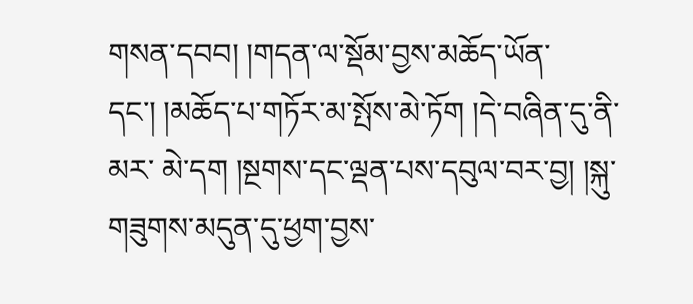གསན་དབབ། །གདན་ལ་སྡོམ་བྱས་མཆོད་ཡོན་དང་། །མཆོད་པ་གཏོར་མ་སྤོས་མེ་ཏོག །དེ་བཞིན་དུ་ནི་མར་ མེ་དག །སྔགས་དང་ལྡན་པས་དབུལ་བར་བྱ། །སྐུ་གཟུགས་མདུན་དུ་ཕྱག་བྱས་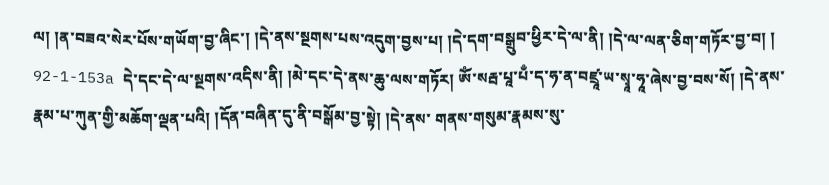ལ། །ན་བཟའ་སེར་པོས་གཡོག་བྱ་ཞིང་། །དེ་ནས་སྔགས་པས་འདུག་བྱས་པ། །དེ་དག་བསྒྲུབ་ཕྱིར་དེ་ལ་ནི། །དེ་ལ་ལན་ཅིག་གཏོར་བྱ་བ། ། 92-1-153a དེ་དང་དེ་ལ་སྔགས་འདིས་ནི། །མེ་དང་དེ་ནས་ཆུ་ལས་གཏོར། ཨོཾ་སརྦ་པཱ་པྃ་ད་ཧ་ན་བཛྲཱ་ཡ་སྭཱ་ཧཱ་ཞེས་བྱ་བས་སོ། །དེ་ནས་རྣམ་པ་ཀུན་གྱི་མཆོག་ལྡན་པའི། །དོན་བཞིན་དུ་ནི་བསྒོམ་བྱ་སྟེ། །དེ་ནས་ གནས་གསུམ་རྣམས་སུ་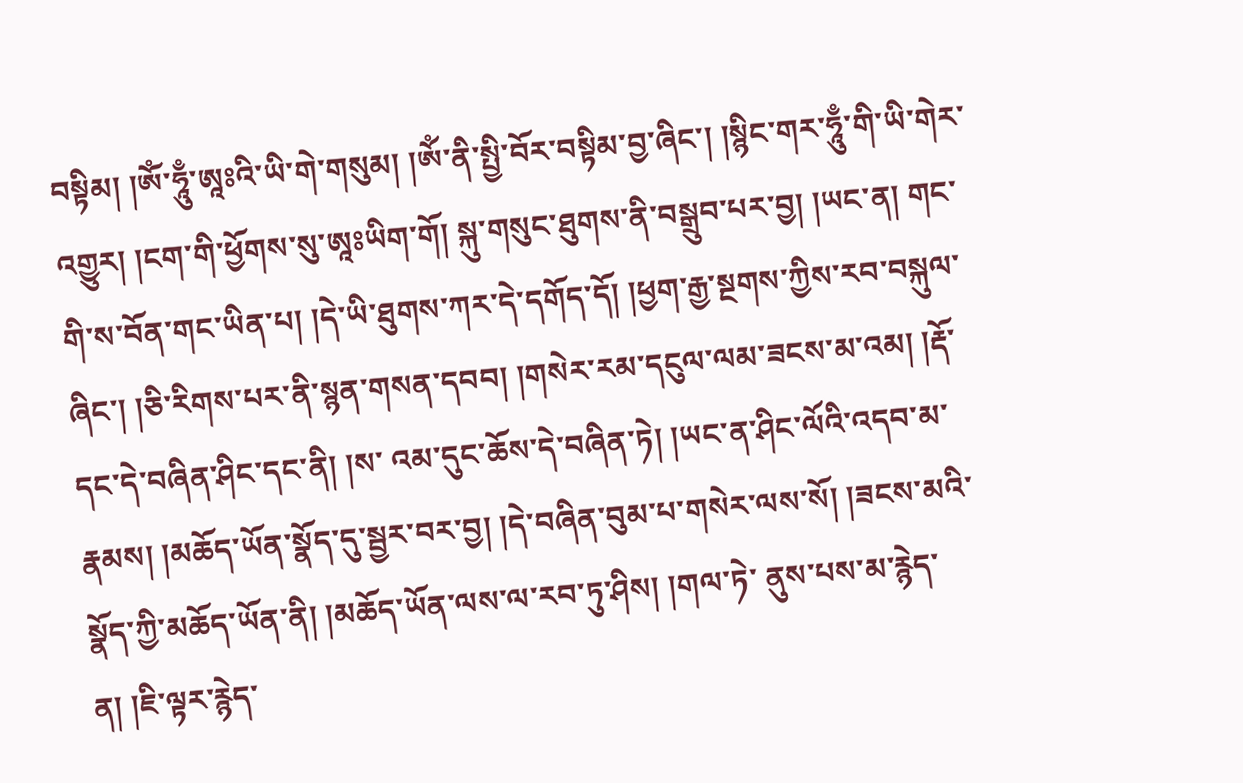བསྟིམ། །ཨོཾ་ཧཱུྃ་ཨཱཿའི་ཡི་གེ་གསུམ། །ཨོཾ་ནི་སྤྱི་བོར་བསྟིམ་བྱ་ཞིང་། །སྙིང་གར་ཧཱུྃ་གི་ཡི་གེར་འགྱུར། །ངག་གི་ཕྱོགས་སུ་ཨཱཿཡིག་གོ། སྐུ་གསུང་ཐུགས་ནི་བསྒྲུབ་པར་བྱ། །ཡང་ན། གང་གི་ས་བོན་གང་ཡིན་པ། །དེ་ཡི་ཐུགས་ཀར་དེ་དགོད་དོ། །ཕྱག་རྒྱ་སྔགས་ཀྱིས་རབ་བསྐུལ་ཞིང་། །ཅི་རིགས་པར་ནི་སྙན་གསན་དབབ། །གསེར་རམ་དངུལ་ལམ་ཟངས་མ་འམ། །རྡོ་དང་དེ་བཞིན་ཤིང་དང་ནི། །ས་ འམ་དུང་ཆོས་དེ་བཞིན་ཏེ། །ཡང་ན་ཤིང་ལོའི་འདབ་མ་རྣམས། །མཆོད་ཡོན་སྣོད་དུ་སྦྱར་བར་བྱ། །དེ་བཞིན་བུམ་པ་གསེར་ལས་སོ། །ཟངས་མའི་སྣོད་ཀྱི་མཆོད་ཡོན་ནི། །མཆོད་ཡོན་ལས་ལ་རབ་ཏུ་ཤིས། །གལ་ཏེ་ ནུས་པས་མ་རྙེད་ན། །ཇི་ལྟར་རྙེད་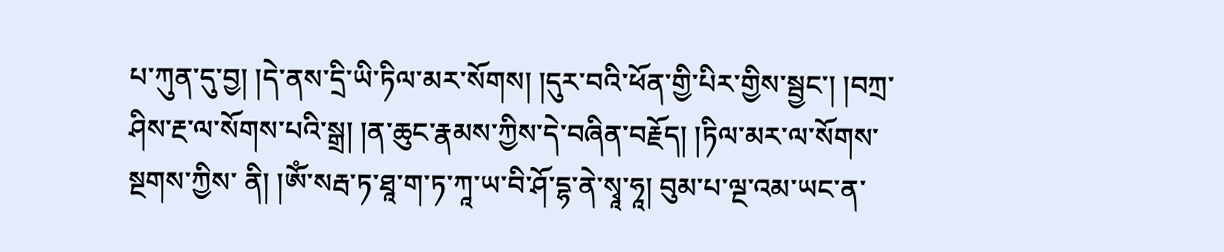པ་ཀུན་དུ་བྱ། །དེ་ནས་དྲི་ཡི་ཏིལ་མར་སོགས། །དུར་བའི་ཕོན་གྱི་པིར་གྱིས་སྦྱང་། །བཀྲ་ཤིས་རྔ་ལ་སོགས་པའི་སྒྲ། །ན་ཆུང་རྣམས་ཀྱིས་དེ་བཞིན་བརྗོད། །ཏིལ་མར་ལ་སོགས་སྔགས་ཀྱིས་ ནི། །ཨོཾ་སརྦ་ཏ་ཐཱ་ག་ཏ་ཀཱ་ཡ་བི་ཤོ་དྷ་ནེ་སྭཱ་ཧཱ། བུམ་པ་ལྔ་འམ་ཡང་ན་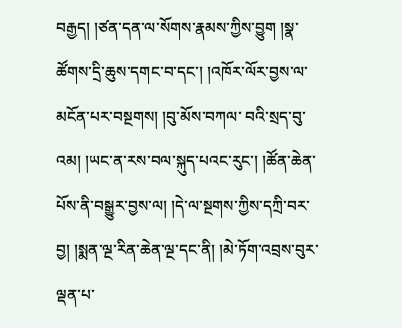བརྒྱད། །ཙན་དན་ལ་སོགས་རྣམས་ཀྱིས་བྱུག །སྣ་ཚོགས་དྲི་ཆུས་དགང་བ་དང་། །འཁོར་ལོར་བྱས་ལ་མངོན་པར་བསྔགས། །བུ་མོས་བཀལ་ བའི་སྲད་བུ་འམ། །ཡང་ན་རས་བལ་སྐུད་པའང་རུང་། །ཚོན་ཆེན་པོས་ནི་བསྒྱུར་བྱས་ལ། །དེ་ལ་སྔགས་ཀྱིས་དཀྲི་བར་བྱ། །སྨན་ལྔ་རིན་ཆེན་ལྔ་དང་ནི། །མེ་ཏོག་འབྲས་བུར་ལྡན་པ་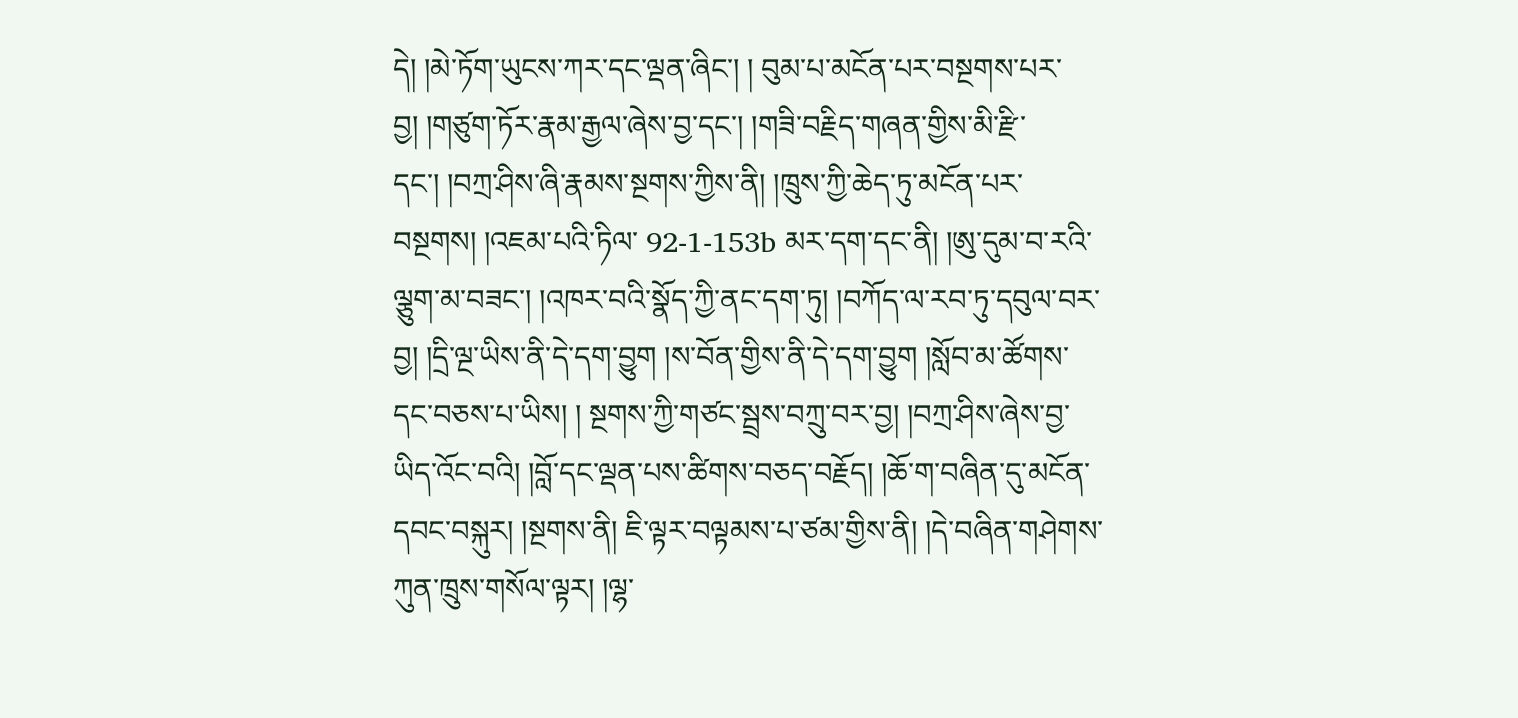དེ། །མེ་ཏོག་ཡུངས་ཀར་དང་ལྡན་ཞིང་། ། བུམ་པ་མངོན་པར་བསྔགས་པར་བྱ། །གཙུག་ཏོར་རྣམ་རྒྱལ་ཞེས་བྱ་དང་། །གཟི་བརྗིད་གཞན་གྱིས་མི་རྫི་དང་། །བཀྲ་ཤིས་ཞི་རྣམས་སྔགས་ཀྱིས་ནི། །ཁྲུས་ཀྱི་ཆེད་ཏུ་མངོན་པར་བསྔགས། །འཇམ་པའི་ཏིལ་ 92-1-153b མར་དག་དང་ནི། །ཨུ་དུམ་བ་རའི་ལྕུག་མ་བཟང་། །འཁར་བའི་སྣོད་ཀྱི་ནང་དག་ཏུ། །བཀོད་ལ་རབ་ཏུ་དབུལ་བར་བྱ། །དྲི་ལྔ་ཡིས་ནི་དེ་དག་བྱུག །ས་བོན་གྱིས་ནི་དེ་དག་བྱུག །སློབ་མ་ཚོགས་དང་བཅས་པ་ཡིས། ། སྔགས་ཀྱི་གཙང་སྦྲས་བཀྲུ་བར་བྱ། །བཀྲ་ཤིས་ཞེས་བྱ་ཡིད་འོང་བའི། །བློ་དང་ལྡན་པས་ཚིགས་བཅད་བརྗོད། །ཆོ་ག་བཞིན་དུ་མངོན་དབང་བསྐུར། །སྔགས་ནི། ཇི་ལྟར་བལྟམས་པ་ཙམ་གྱིས་ནི། །དེ་བཞིན་གཤེགས་ ཀུན་ཁྲུས་གསོལ་ལྟར། །ལྷ་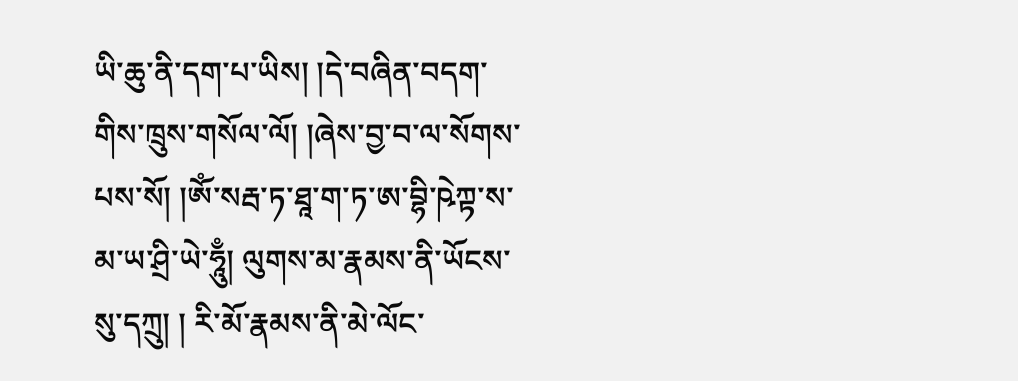ཡི་ཆུ་ནི་དག་པ་ཡིས། །དེ་བཞིན་བདག་གིས་ཁྲུས་གསོལ་ལོ། །ཞེས་བྱ་བ་ལ་སོགས་པས་སོ། །ཨོཾ་སརྦ་ཏ་ཐཱ་ག་ཏ་ཨ་བྷི་ཥེཀྟ་ས་མ་ཡ་ཤྲི་ཡེ་ཧཱུྃ། ལུགས་མ་རྣམས་ནི་ཡོངས་སུ་དཀྲུ། ། རི་མོ་རྣམས་ནི་མེ་ལོང་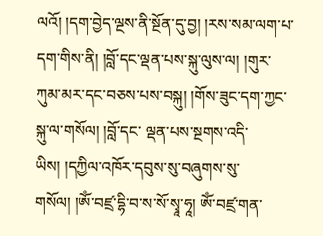ལའོ། །དག་བྱེད་ལྔས་ནི་སྔོན་དུ་བྱ། །རས་སམ་ལག་པ་དག་གིས་ནི། །བློ་དང་ལྡན་པས་སྐུ་ལུས་ལ། །གུར་ཀུམ་མར་དང་བཅས་པས་བསྐུ། །གོས་ཟུང་དག་ཀྱང་སྐུ་ལ་གསོལ། །བློ་དང་ ལྡན་པས་སྔགས་འདི་ཡིས། །དཀྱིལ་འཁོར་དབུས་སུ་བཞུགས་སུ་གསོལ། །ཨོཾ་བཛྲ་དྷི་བ་ས་སོ་སྭཱ་ཧཱ། ཨོཾ་བཛྲ་གན་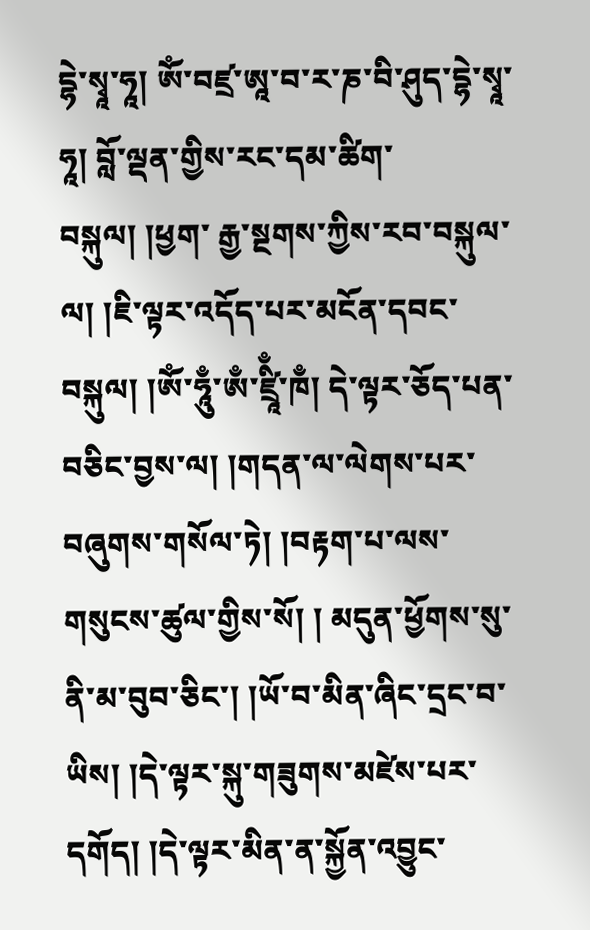དྷེ་སྭཱ་ཧཱ། ཨོཾ་བཛྲ་ཨཱ་བ་ར་ཎ་བི་ཤུད་དྷེ་སྭཱ་ཧཱ། བློ་ལྡན་གྱིས་རང་དམ་ཚིག་བསྐུལ། །ཕྱག་ རྒྱ་སྔགས་ཀྱིས་རབ་བསྐུལ་ལ། །ཇི་ལྟར་འདོད་པར་མངོན་དབང་བསྐུལ། །ཨོཾ་ཧཱུྃ་ཨྃ་ཛྲཱིྃ་ཁྃ། དེ་ལྟར་ཅོད་པན་བཅིང་བྱས་ལ། །གདན་ལ་ལེགས་པར་བཞུགས་གསོལ་ཏེ། །བརྟག་པ་ལས་གསུངས་ཚུལ་གྱིས་སོ། ། མདུན་ཕྱོགས་སུ་ནི་མ་བུབ་ཅིང་། །ཡོ་བ་མིན་ཞིང་དྲང་བ་ཡིས། །དེ་ལྟར་སྐུ་གཟུགས་མཛེས་པར་དགོད། །དེ་ལྟར་མིན་ན་སྐྱོན་འབྱུང་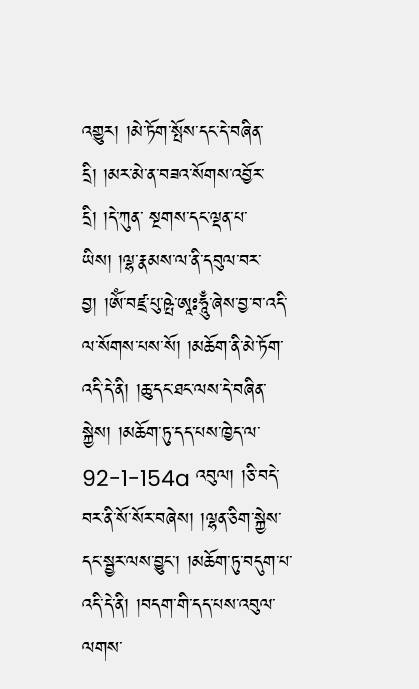འགྱུར། །མེ་ཏོག་སྤོས་དང་དེ་བཞིན་དྲི། །མར་མེ་ན་བཟའ་སོགས་འབྱོར་དྲི། །དེ་ཀུན་ སྔགས་དང་ལྡན་པ་ཡིས། །ལྷ་རྣམས་ལ་ནི་དབུལ་བར་བྱ། །ཨོཾ་བཛྲ་པུ་ཥྤེ་ཨཱཿཧཱུྃ་ཞེས་བྱ་བ་འདི་ལ་སོགས་པས་སོ། །མཆོག་ནི་མེ་ཏོག་འདི་དེ་ནི། །ཆུ་དང་ཐང་ལས་དེ་བཞིན་སྐྱེས། །མཆོག་ཏུ་དད་པས་ཁྱེད་ལ་ 92-1-154a འབུལ། །ཅི་བདེ་བར་ནི་སོ་སོར་བཞེས། །ལྷན་ཅིག་སྐྱེས་དང་སྦྱར་ལས་བྱུང་། །མཆོག་ཏུ་བདུག་པ་འདི་དེ་ནི། །བདག་གི་དད་པས་འབུལ་ལགས་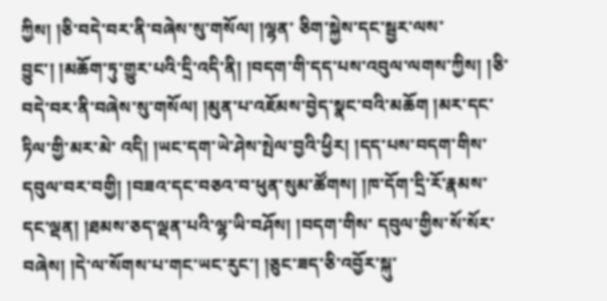ཀྱིས། །ཅི་བདེ་བར་ནི་བཞེས་སུ་གསོལ། །ལྷན་ ཅིག་སྐྱེས་དང་སྦྱར་ལས་བྱུང་། །མཆོག་ཏུ་གྱུར་པའི་དྲི་འདི་ནི། །བདག་གི་དད་པས་འབུལ་ལགས་ཀྱིས། །ཅི་བདེ་བར་ནི་བཞེས་སུ་གསོལ། །མུན་པ་འཇོམས་བྱེད་སྣང་བའི་མཆོག །མར་དང་ཏིལ་གྱི་མར་མེ་ འདི། །ཡང་དག་ཡེ་ཤེས་སྤེལ་བྱའི་ཕྱིར། །དད་པས་བདག་གིས་དབུལ་བར་བགྱི། །བཟའ་དང་བཅའ་བ་ཕུན་སུམ་ཚོགས། །ཁ་དོག་དྲི་རོ་རྣམས་དང་ལྡན། །ཐམས་ཅད་ལྡན་པའི་ལྷ་ཡི་བཤོས། །བདག་གིས་ དབུལ་གྱིས་སོ་སོར་བཞེས། །དེ་ལ་སོགས་པ་གང་ཡང་རུང་། །ཅུང་ཟད་ཅི་འབྱོར་སྐུ་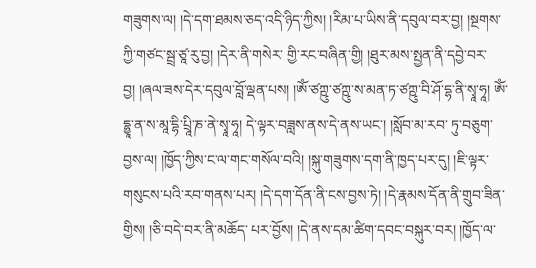གཟུགས་ལ། །དེ་དག་ཐམས་ཅད་འདི་ཉིད་ཀྱིས། །རིམ་པ་ཡིས་ནི་དབུལ་བར་བྱ། །སྔགས་ཀྱི་གཙང་སྦྲ་ཙཱ་རུ་བྱ། །དེར་ནི་གསེར་ གྱི་རང་བཞིན་གྱི། །ཐུར་མས་སྤྱན་ནི་དབྱེ་བར་བྱ། །ཞལ་ཟས་དེར་དབུལ་བློ་ལྡན་པས། །ཨོཾ་ཙཀྵུ་ཙཀྵུ་ས་མན་ཏ་ཙཀྵུ་བི་ཤོ་དྷ་ནི་སྭཱ་ཧཱ། ཨོཾ་དྷྱཱ་ན་ས་མཱ་དྷི་པྲཱི་ཎ་ནེ་སྭཱ་ཧཱ། དེ་ལྟར་བཟླས་ནས་དེ་ནས་ཡང་། །སློབ་མ་རབ་ ཏུ་བཅུག་བྱས་ལ། །ཁྱོད་ཀྱིས་ང་ལ་གང་གསོལ་བའི། །སྐུ་གཟུགས་དག་ནི་ཁྱད་པར་དུ། །ཇི་ལྟར་གསུངས་པའི་རབ་གནས་པར། །དེ་དག་དོན་ནི་ངས་བྱས་ཏེ། །དེ་རྣམས་དོན་ནི་གྲུབ་ཟིན་གྱིས། །ཅི་བདེ་བར་ནི་མཆོད་ པར་བྱོས། །དེ་ནས་དམ་ཚིག་དབང་བསྐུར་བར། །ཁྱོད་ལ་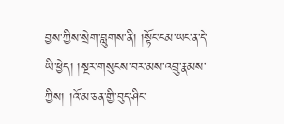བྱས་ཀྱིས་སྲེག་བླུགས་ནི། །སྟོང་ངམ་ཡང་ན་དེ་ཡི་ཕྱེད། །སྔར་གསུངས་བར་མས་འབྲུ་རྣམས་ཀྱིས། །འོ་མ་ཅན་གྱི་བུད་ཤིང་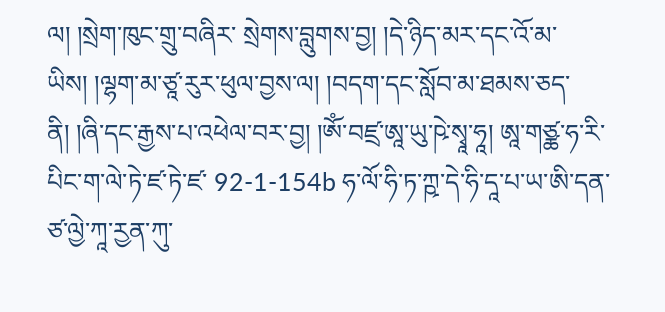ལ། །སྲེག་ཁུང་གྲུ་བཞིར་ སྲེགས་བླུགས་བྱ། །དེ་ཉིད་མར་དང་འོ་མ་ཡིས། །ལྷག་མ་ཙཱ་རུར་ཕུལ་བྱས་ལ། །བདག་དང་སློབ་མ་ཐམས་ཅད་ནི། །ཞི་དང་རྒྱས་པ་འཕེལ་བར་བྱ། །ཨོཾ་བཛྲ་ཨཱ་ཡུ་ཥེ་སྭཱ་ཧཱ། ཨཱ་གཙྪ་ཧ་རི་པིང་ག་ལེ་ཏེ་ཛ་ཏེ་ཛ་ 92-1-154b ཧ་ལོ་ཧི་ཏ་ཀྵ་དེ་ཧི་དཱ་པ་ཡ་ཨི་དན་ཙ་ལྱེ་ཀཱ་རྱན་ཀུ་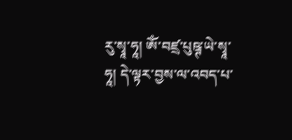རུ་སྭཱ་ཧཱ། ཨོཾ་བཛྲ་པུཥྚ་ཡེ་སྭཱ་ཧཱ། དེ་ལྟར་བྱས་ལ་འབད་པ་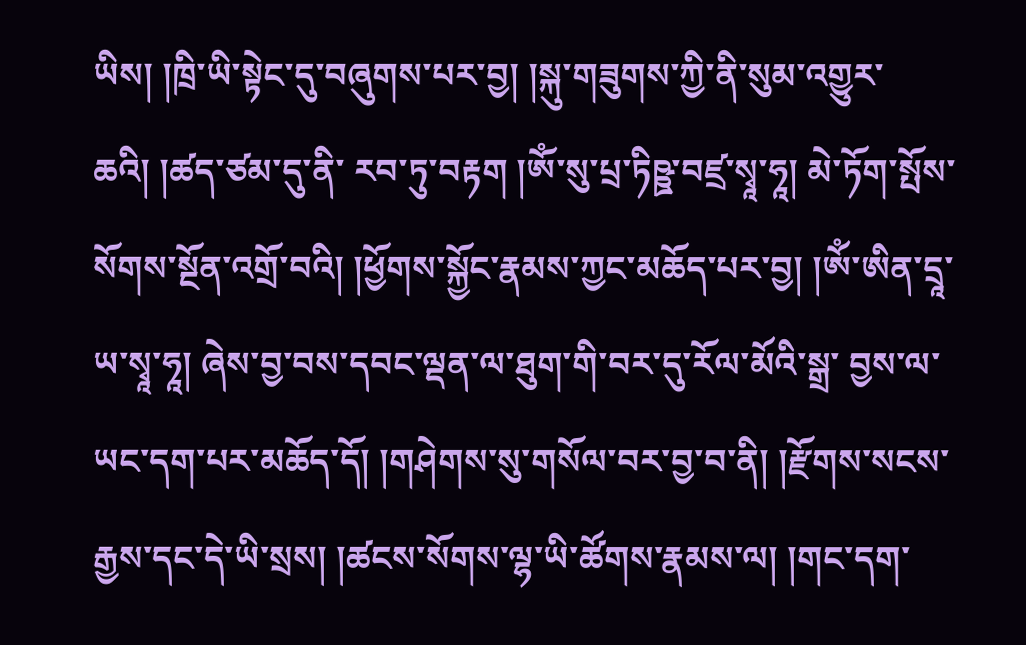ཡིས། །ཁྲི་ཡི་སྟེང་དུ་བཞུགས་པར་བྱ། །སྐུ་གཟུགས་ཀྱི་ནི་སུམ་འགྱུར་ཆའི། །ཚད་ཙམ་དུ་ནི་ རབ་ཏུ་བརྟག །ཨོཾ་སུ་པྲ་ཏིཥྛ་བཛྲ་སྭཱ་ཧཱ། མེ་ཏོག་སྤོས་སོགས་སྔོན་འགྲོ་བའི། །ཕྱོགས་སྐྱོང་རྣམས་ཀྱང་མཆོད་པར་བྱ། །ཨོཾ་ཨིན་དྲཱ་ཡ་སྭཱ་ཧཱ། ཞེས་བྱ་བས་དབང་ལྡན་ལ་ཐུག་གི་བར་དུ་རོལ་མོའི་སྒྲ་ བྱས་ལ་ཡང་དག་པར་མཆོད་དོ། །གཤེགས་སུ་གསོལ་བར་བྱ་བ་ནི། །རྫོགས་སངས་རྒྱས་དང་དེ་ཡི་སྲས། །ཚངས་སོགས་ལྷ་ཡི་ཚོགས་རྣམས་ལ། །གང་དག་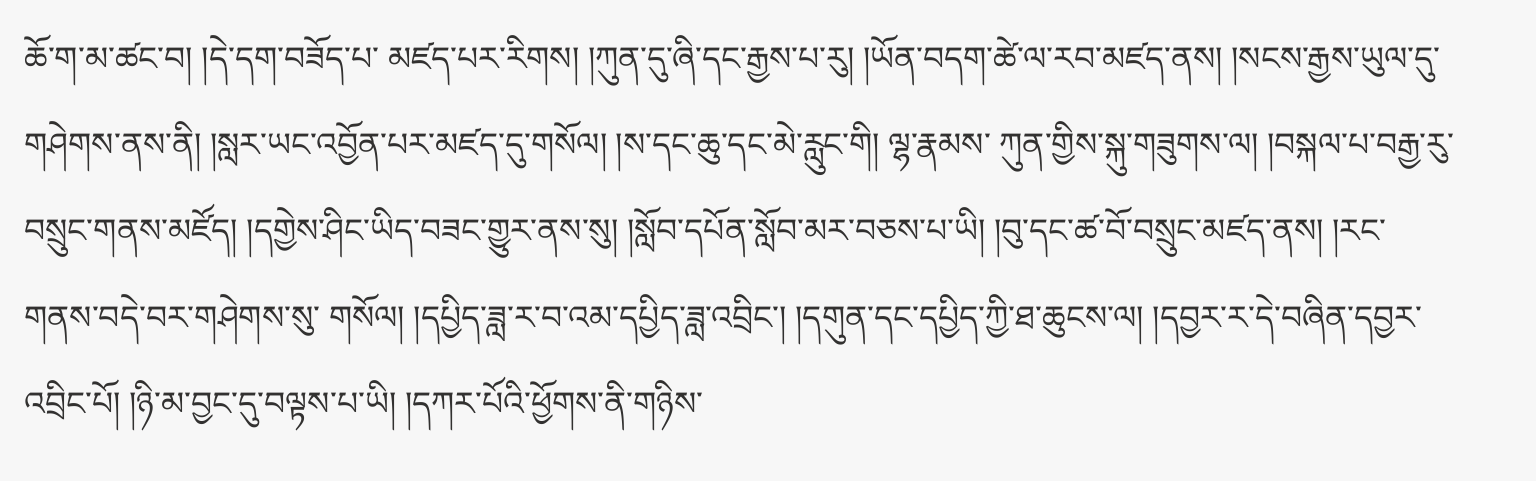ཆོ་ག་མ་ཚང་བ། །དེ་དག་བཟོད་པ་ མཛད་པར་རིགས། །ཀུན་དུ་ཞི་དང་རྒྱས་པ་རུ། །ཡོན་བདག་ཚེ་ལ་རབ་མཛད་ནས། །སངས་རྒྱས་ཡུལ་དུ་གཤེགས་ནས་ནི། །སླར་ཡང་འབྱོན་པར་མཛད་དུ་གསོལ། །ས་དང་ཆུ་དང་མེ་རླུང་གི། ལྷ་རྣམས་ ཀུན་གྱིས་སྐུ་གཟུགས་ལ། །བསྐལ་པ་བརྒྱ་རུ་བསྲུང་གནས་མཛོད། །དགྱེས་ཤིང་ཡིད་བཟང་གྱུར་ནས་སུ། །སློབ་དཔོན་སློབ་མར་བཅས་པ་ཡི། །བུ་དང་ཚ་བོ་བསྲུང་མཛད་ནས། །རང་གནས་བདེ་བར་གཤེགས་སུ་ གསོལ། །དཔྱིད་ཟླ་ར་བ་འམ་དཔྱིད་ཟླ་འབྲིང་། །དགུན་དང་དཔྱིད་ཀྱི་ཐ་ཆུངས་ལ། །དབྱར་ར་དེ་བཞིན་དབྱར་འབྲིང་པོ། །ཉི་མ་བྱང་དུ་བལྟས་པ་ཡི། །དཀར་པོའི་ཕྱོགས་ནི་གཉིས་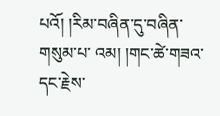པའོ། །རིམ་བཞིན་དུ་བཞིན་གསུམ་པ་ འམ། །གང་ཚེ་གཟའ་དང་རྗེས་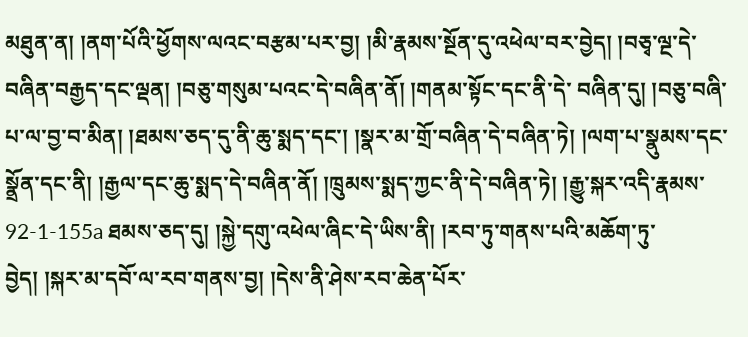མཐུན་ན། །ནག་པོའི་ཕྱོགས་ལའང་བརྩམ་པར་བྱ། །མི་རྣམས་སྔོན་དུ་འཕེལ་བར་བྱེད། །བཅྭ་ལྔ་དེ་བཞིན་བརྒྱད་དང་ལྡན། །བཅུ་གསུམ་པའང་དེ་བཞིན་ནོ། །གནམ་སྟོང་དང་ནི་དེ་ བཞིན་དུ། །བཅུ་བཞི་པ་ལ་བྱ་བ་མིན། །ཐམས་ཅད་དུ་ནི་ཆུ་སྨད་དང་། །སྣར་མ་གྲོ་བཞིན་དེ་བཞིན་ཏེ། །ལག་པ་སྣུམས་དང་སྣྲོན་དང་ནི། །རྒྱལ་དང་ཆུ་སྨད་དེ་བཞིན་ནོ། །ཁྲུམས་སྨད་ཀྱང་ནི་དེ་བཞིན་ཏེ། །རྒྱུ་སྐར་འདི་རྣམས་ 92-1-155a ཐམས་ཅད་དུ། །སྐྱེ་དགུ་འཕེལ་ཞིང་དེ་ཡིས་ནི། །རབ་ཏུ་གནས་པའི་མཆོག་ཏུ་བྱེད། །སྐར་མ་དབོ་ལ་རབ་གནས་བྱ། །དེས་ནི་ཤེས་རབ་ཆེན་པོར་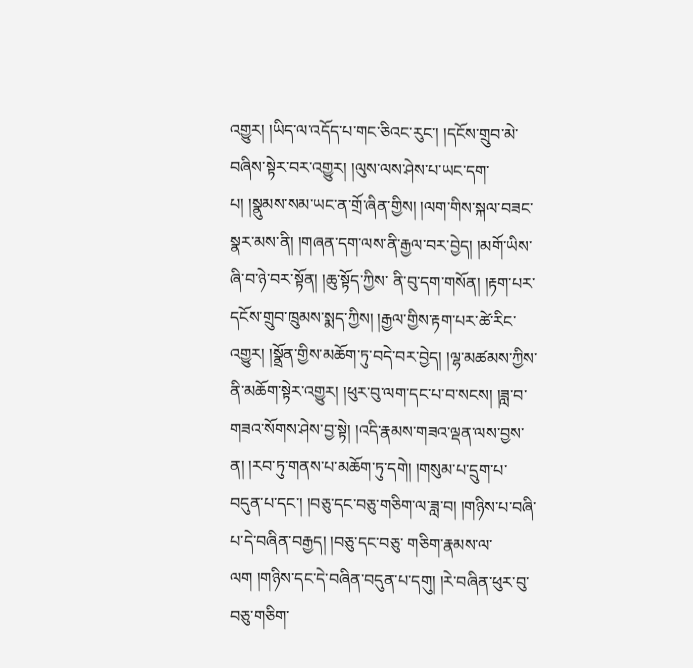འགྱུར། །ཡིད་ལ་འདོད་པ་གང་ཅིའང་རུང་། །དངོས་གྲུབ་མེ་ བཞིས་སྟེར་བར་འགྱུར། །ལུས་ལས་ཤེས་པ་ཡང་དག་པ། །སྣུམས་སམ་ཡང་ན་གྲོ་ཞིན་གྱིས། །ལག་གིས་སྐལ་བཟང་སྣར་མས་ནི། །གཞན་དག་ལས་ནི་རྒྱལ་བར་བྱེད། །མགོ་ཡིས་ཞི་བ་ཉེ་བར་སྟོན། །ཆུ་སྟོད་ཀྱིས་ ནི་བུ་དག་གསོན། །རྟག་པར་དངོས་གྲུབ་ཁྲུམས་སྨད་ཀྱིས། །རྒྱལ་གྱིས་རྟག་པར་ཚེ་རིང་འགྱུར། །སྣྲོན་གྱིས་མཆོག་ཏུ་བདེ་བར་བྱེད། །ལྷ་མཚམས་ཀྱིས་ནི་མཆོག་སྟེར་འགྱུར། །ཕུར་བུ་ལག་དང་པ་བ་སངས། །ཟླ་བ་ གཟའ་སོགས་ཤེས་བྱ་སྟེ། །འདི་རྣམས་གཟའ་ལྡན་ལས་བྱས་ན། །རབ་ཏུ་གནས་པ་མཆོག་ཏུ་དགེ། །གསུམ་པ་དྲུག་པ་བདུན་པ་དང་། །བཅུ་དང་བཅུ་གཅིག་ལ་ཟླ་བ། །གཉིས་པ་བཞི་པ་དེ་བཞིན་བརྒྱད། །བཅུ་དང་བཅུ་ གཅིག་རྣམས་ལ་ལག །གཉིས་དང་དེ་བཞིན་བདུན་པ་དགུ། །རེ་བཞིན་ཕུར་བུ་བཅུ་གཅིག་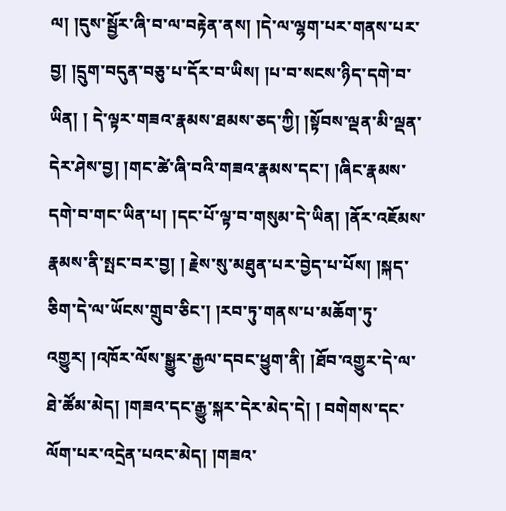ལ། །དུས་སྦྱོར་ཞི་བ་ལ་བརྟེན་ནས། །དེ་ལ་ལྷག་པར་གནས་པར་བྱ། །དྲུག་བདུན་བཅུ་པ་དོར་བ་ཡིས། །པ་བ་སངས་ཉིད་དགེ་བ་ཡིན། ། དེ་ལྟར་གཟའ་རྣམས་ཐམས་ཅད་ཀྱི། །སྟོབས་ལྡན་མི་ལྡན་དེར་ཤེས་བྱ། །གང་ཚེ་ཞི་བའི་གཟའ་རྣམས་དང་། །ཞིང་རྣམས་དགེ་བ་གང་ཡིན་པ། །དང་པོ་ལྟ་བ་གསུམ་དེ་ཡིན། །ནོར་འཇོམས་རྣམས་ནི་སྤང་བར་བྱ། ། རྗེས་སུ་མཐུན་པར་བྱེད་པ་པོས། །སྐད་ཅིག་དེ་ལ་ཡོངས་གྲུབ་ཅིང་། །རབ་ཏུ་གནས་པ་མཆོག་ཏུ་འགྱུར། །འཁོར་ལོས་སྒྱུར་རྒྱལ་དབང་ཕྱུག་ནི། །ཐོབ་འགྱུར་དེ་ལ་ཐེ་ཚོམ་མེད། །གཟའ་དང་རྒྱུ་སྐར་དེར་མེད་དེ། ། བགེགས་དང་ལོག་པར་འདྲེན་པའང་མེད། །གཟའ་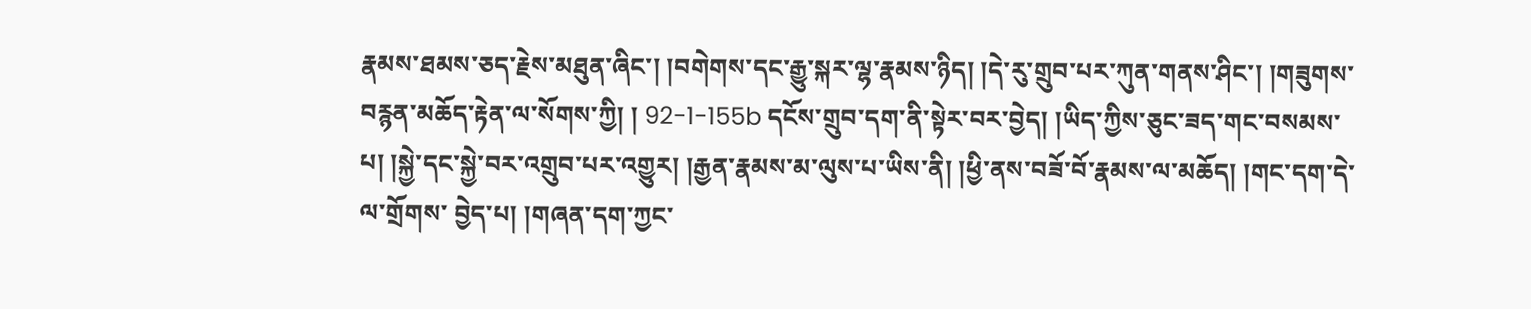རྣམས་ཐམས་ཅད་རྗེས་མཐུན་ཞིང་། །བགེགས་དང་རྒྱུ་སྐར་ལྷ་རྣམས་ཉིད། །དེ་རུ་གྲུབ་པར་ཀུན་གནས་ཤིང་། །གཟུགས་བརྙན་མཆོད་རྟེན་ལ་སོགས་ཀྱི། ། 92-1-155b དངོས་གྲུབ་དག་ནི་སྟེར་བར་བྱེད། །ཡིད་ཀྱིས་ཅུང་ཟད་གང་བསམས་པ། །སྐྱེ་དང་སྐྱེ་བར་འགྲུབ་པར་འགྱུར། །རྒྱན་རྣམས་མ་ལུས་པ་ཡིས་ནི། །ཕྱི་ནས་བཟོ་བོ་རྣམས་ལ་མཆོད། །གང་དག་དེ་ལ་གྲོགས་ བྱེད་པ། །གཞན་དག་ཀྱང་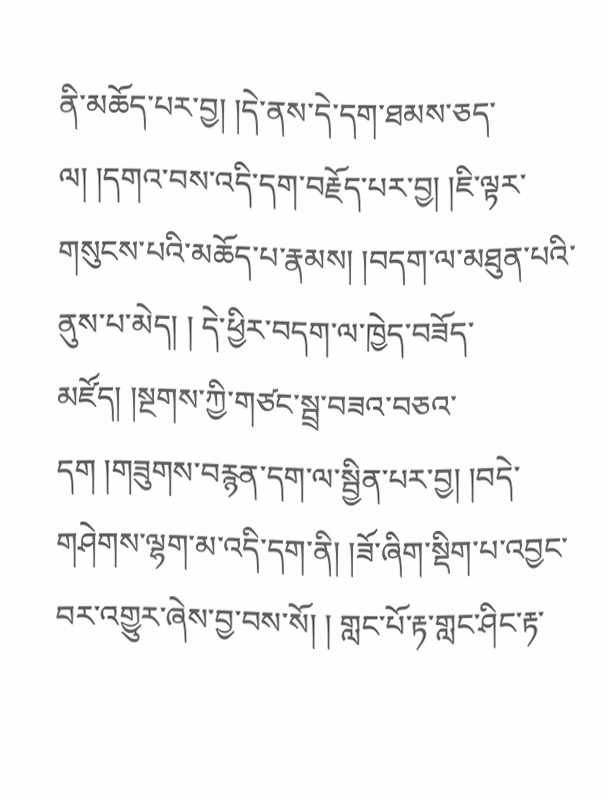ནི་མཆོད་པར་བྱ། །དེ་ནས་དེ་དག་ཐམས་ཅད་ལ། །དགའ་བས་འདི་དག་བརྗོད་པར་བྱ། །ཇི་ལྟར་གསུངས་པའི་མཆོད་པ་རྣམས། །བདག་ལ་མཐུན་པའི་ནུས་པ་མེད། ། དེ་ཕྱིར་བདག་ལ་ཁྱེད་བཟོད་མཛོད། །སྔགས་ཀྱི་གཙང་སྦྲ་བཟའ་བཅའ་དག །གཟུགས་བརྙན་དག་ལ་སྦྱིན་པར་བྱ། །བདེ་གཤེགས་ལྷག་མ་འདི་དག་ནི། །ཟོ་ཞིག་སྡིག་པ་འབྱང་བར་འགྱུར་ཞེས་བྱ་བས་སོ། ། གླང་པོ་རྟ་གླང་ཤིང་རྟ་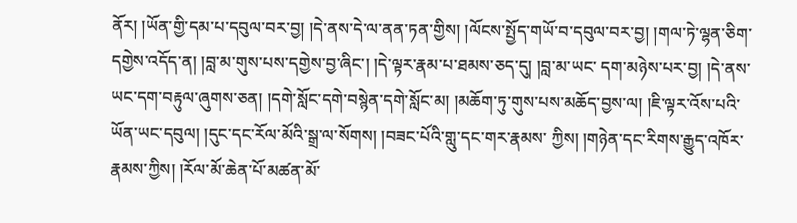ནོར། །ཡོན་གྱི་དམ་པ་དབུལ་བར་བྱ། །དེ་ནས་དེ་ལ་ནན་ཏན་གྱིས། །ལོངས་སྤྱོད་གཡོ་བ་དབུལ་བར་བྱ། །གལ་ཏེ་ལྷན་ཅིག་དགྱེས་འདོད་ན། །བླ་མ་གུས་པས་དགྱེས་བྱ་ཞིང་། །དེ་ལྟར་རྣམ་པ་ཐམས་ཅད་དུ། །བླ་མ་ཡང་ དག་མཉེས་པར་བྱ། །དེ་ནས་ཡང་དག་བརྟུལ་ཞུགས་ཅན། །དགེ་སློང་དགེ་བསྙེན་དགེ་སློང་མ། །མཆོག་ཏུ་གུས་པས་མཆོད་བྱས་ལ། །ཇི་ལྟར་འོས་པའི་ཡོན་ཡང་དབུལ། །དུང་དང་རོལ་མོའི་སྒྲ་ལ་སོགས། །བཟང་པོའི་གླུ་དང་གར་རྣམས་ ཀྱིས། །གཉེན་དང་རིགས་རྒྱུད་འཁོར་རྣམས་ཀྱིས། །རོལ་མོ་ཆེན་པོ་མཚན་མོ་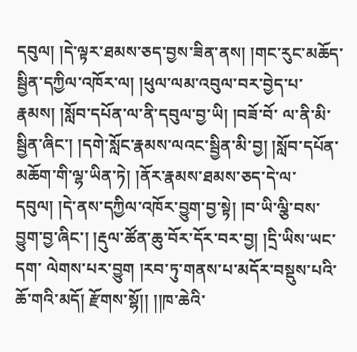དབུལ། །དེ་ལྟར་ཐམས་ཅད་བྱས་ཟིན་ནས། །གང་རུང་མཆོད་སྦྱིན་དཀྱིལ་འཁོར་ལ། །ཕུལ་ལམ་འབུལ་བར་བྱེད་པ་རྣམས། །སློབ་དཔོན་ལ་ནི་དབུལ་བྱ་ཡི། །བཟོ་བོ་ ལ་ནི་མི་སྦྱིན་ཞིང་། །དགེ་སློང་རྣམས་ལའང་སྦྱིན་མི་བྱ། །སློབ་དཔོན་མཆོག་གི་ལྷ་ཡིན་ཏེ། །ནོར་རྣམས་ཐམས་ཅད་དེ་ལ་དབུལ། །དེ་ནས་དཀྱིལ་འཁོར་བྱུག་བྱ་སྟེ། །བ་ཡི་ལྕི་བས་བྱུག་བྱ་ཞིང་། །རྡུལ་ཚོན་ཆུ་བོར་དོར་བར་བྱ། །དྲི་ཡིས་ཡང་དག་ ལེགས་པར་བྱུག །རབ་ཏུ་གནས་པ་མདོར་བསྡུས་པའི་ཆོ་གའི་མདོ། རྫོགས་སྷོ།། །།ཁ་ཆེའི་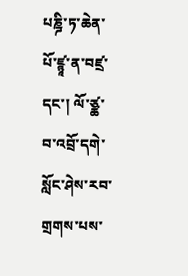པཎྜི་ཏ་ཆེན་པོ་ཛྙཱ་ན་བཛྲ་དང་། ལོ་ཙྪ་བ་འབྲོ་དགེ་སློང་ཤེས་རབ་གྲགས་པས་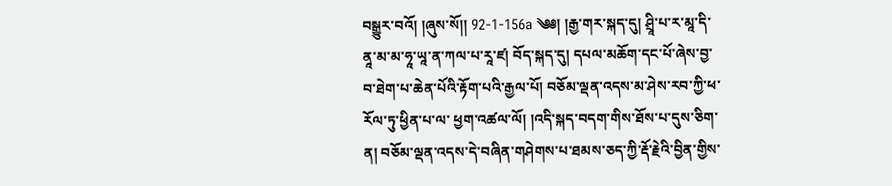བསྒྱུར་བའོ། །ཞུས་སོ།། 92-1-156a ༄༅། །རྒྱ་གར་སྐད་དུ། ཤྲཱི་པ་ར་མཱ་དི་ནཱ་མ་མ་ཧཱ་ཡཱ་ན་ཀལ་པ་རཱ་ཛ། བོད་སྐད་དུ། དཔལ་མཆོག་དང་པོ་ཞེས་བྱ་བ་ཐེག་པ་ཆེན་པོའི་རྟོག་པའི་རྒྱལ་པོ། བཅོམ་ལྡན་འདས་མ་ཤེས་རབ་ཀྱི་ཕ་རོལ་ཏུ་ཕྱིན་པ་ལ་ ཕྱག་འཚལ་ལོ། །འདི་སྐད་བདག་གིས་ཐོས་པ་དུས་ཅིག་ན། བཅོམ་ལྡན་འདས་དེ་བཞིན་གཤེགས་པ་ཐམས་ཅད་ཀྱི་རྡོ་རྗེའི་བྱིན་གྱིས་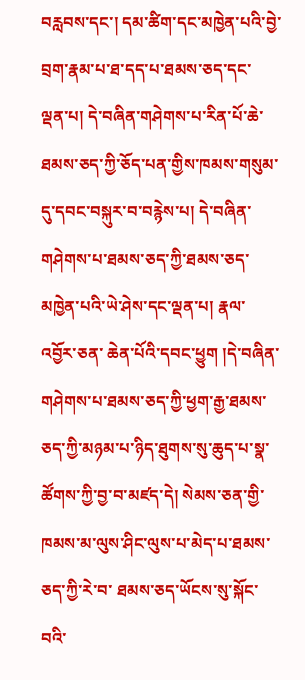བརླབས་དང་། དམ་ཚིག་དང་མཁྱེན་པའི་བྱེ་བྲག་རྣམ་པ་ཐ་དད་པ་ཐམས་ཅད་དང་ ལྡན་པ། དེ་བཞིན་གཤེགས་པ་རིན་པོ་ཆེ་ཐམས་ཅད་ཀྱི་ཅོད་པན་གྱིས་ཁམས་གསུམ་དུ་དབང་བསྐུར་བ་བརྙེས་པ། དེ་བཞིན་གཤེགས་པ་ཐམས་ཅད་ཀྱི་ཐམས་ཅད་མཁྱེན་པའི་ཡེ་ཤེས་དང་ལྡན་པ། རྣལ་འབྱོར་ཅན་ ཆེན་པོའི་དབང་ཕྱུག །དེ་བཞིན་གཤེགས་པ་ཐམས་ཅད་ཀྱི་ཕྱག་རྒྱ་ཐམས་ཅད་ཀྱི་མཉམ་པ་ཉིད་ཐུགས་སུ་ཆུད་པ་སྣ་ཚོགས་ཀྱི་བྱ་བ་མཛད་དེ། སེམས་ཅན་གྱི་ཁམས་མ་ལུས་ཤིང་ལུས་པ་མེད་པ་ཐམས་ཅད་ཀྱི་རེ་བ་ ཐམས་ཅད་ཡོངས་སུ་སྐོང་བའི་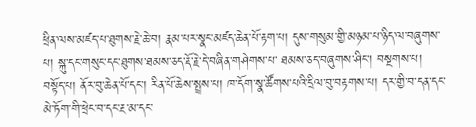ཕྲིན་ལས་མཛད་པ་ཐུགས་རྗེ་ཆེ་བ། རྣམ་པར་སྣང་མཛད་ཆེན་པོ་རྟག་པ། དུས་གསུམ་གྱི་མཉམ་པ་ཉིད་ལ་བཞུགས་པ། སྐུ་དང་གསུང་དང་ཐུགས་ཐམས་ཅད་རྡོ་རྗེ་དེ་བཞིན་གཤེགས་པ་ ཐམས་ཅད་བཞུགས་ཤིང་། བསྔགས་པ། བསྟོད་པ། ནོར་བུ་ཆེན་པོ་དང་། རིན་པོ་ཆེས་སྤྲས་པ། ཁ་དོག་སྣ་ཚོགས་པའི་དྲིལ་བུ་བརྟགས་པ། དར་གྱི་བ་དན་དང་མེ་ཏོག་གི་ཕྲེང་བ་དང་རྔ་མ་དང་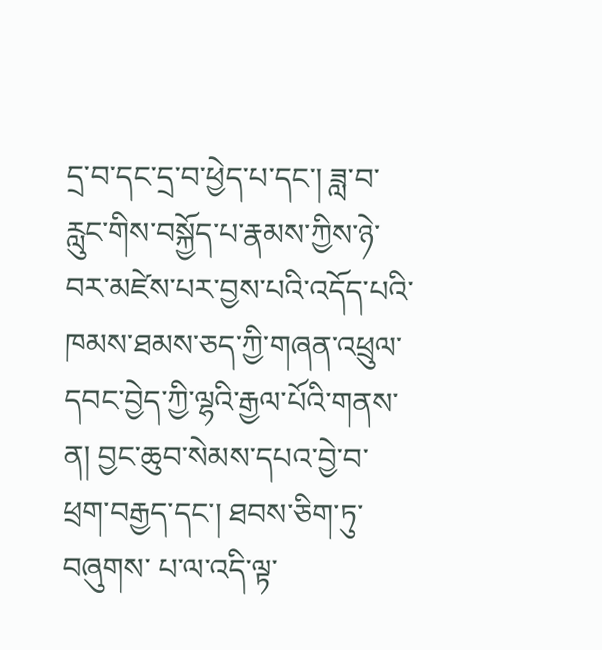དྲ་བ་དང་དྲ་བ་ཕྱེད་པ་དང་། ཟླ་བ་ རླུང་གིས་བསྐྱོད་པ་རྣམས་ཀྱིས་ཉེ་བར་མཛེས་པར་བྱས་པའི་འདོད་པའི་ཁམས་ཐམས་ཅད་ཀྱི་གཞན་འཕྲུལ་དབང་བྱེད་ཀྱི་ལྷའི་རྒྱལ་པོའི་གནས་ན། བྱང་ཆུབ་སེམས་དཔའ་བྱེ་བ་ཕྲག་བརྒྱད་དང་། ཐབས་ཅིག་ཏུ་བཞུགས་ པ་ལ་འདི་ལྟ་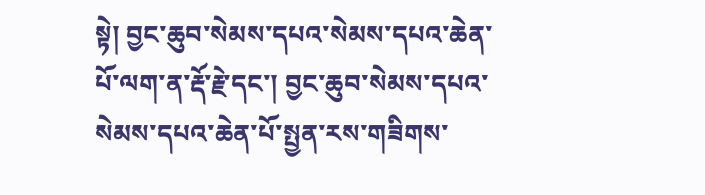སྟེ། བྱང་ཆུབ་སེམས་དཔའ་སེམས་དཔའ་ཆེན་པོ་ལག་ན་རྡོ་རྗེ་དང་། བྱང་ཆུབ་སེམས་དཔའ་སེམས་དཔའ་ཆེན་པོ་སྤྱན་རས་གཟིགས་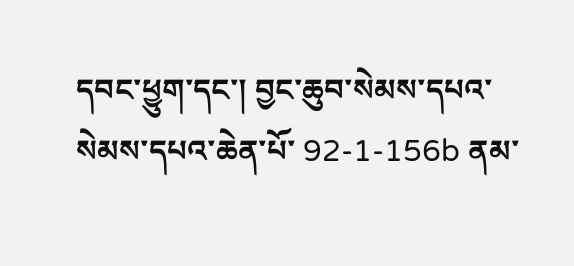དབང་ཕྱུག་དང་། བྱང་ཆུབ་སེམས་དཔའ་སེམས་དཔའ་ཆེན་པོ་ 92-1-156b ནམ་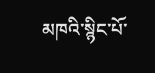མཁའི་སྙིང་པོ་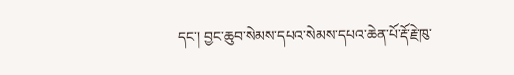དང་། བྱང་ཆུབ་སེམས་དཔའ་སེམས་དཔའ་ཆེན་པོ་རྡོ་རྗེ་ཁུ་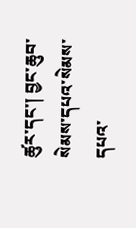ཚུར་དང་། བྱང་ཆུབ་སེམས་དཔའ་སེམས་དཔའ་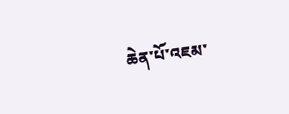ཆེན་པོ་འཇམ་